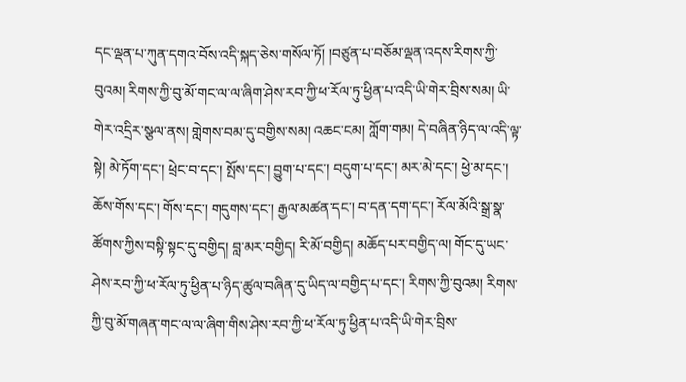དང་ལྡན་པ་ཀུན་དགའ་བོས་འདི་སྐད་ཅེས་གསོལ་ཏོ། །བཙུན་པ་བཅོམ་ལྡན་འདས་རིགས་ཀྱི་བུའམ། རིགས་ཀྱི་བུ་མོ་གང་ལ་ལ་ཞིག་ཤེས་རབ་ཀྱི་ཕ་རོལ་ཏུ་ཕྱིན་པ་འདི་ཡི་གེར་བྲིས་སམ། ཡི་གེར་འདྲིར་སྩལ་ནས། གླེགས་བམ་དུ་བགྱིས་སམ། འཆང་ངམ། ཀློག་གམ། དེ་བཞིན་ཉིད་ལ་འདི་ལྟ་སྟེ། མེ་ཏོག་དང་། ཕྲེང་བ་དང་། སྤོས་དང་། བྱུག་པ་དང་། བདུག་པ་དང་། མར་མེ་དང་། ཕྱེ་མ་དང་། ཆོས་གོས་དང་། གོས་དང་། གདུགས་དང་། རྒྱལ་མཚན་དང་། བ་དན་དག་དང་། རོལ་མོའི་སྒྲ་སྣ་ཚོགས་ཀྱིས་བསྟི་སྟང་དུ་བགྱིད། བླ་མར་བགྱིད། རི་མོ་བགྱིད། མཆོད་པར་བགྱིད་ལ། གོང་དུ་ཡང་ཤེས་རབ་ཀྱི་ཕ་རོལ་ཏུ་ཕྱིན་པ་ཉིད་ཚུལ་བཞིན་དུ་ཡིད་ལ་བགྱིད་པ་དང་། རིགས་ཀྱི་བུའམ། རིགས་ཀྱི་བུ་མོ་གཞན་གང་ལ་ལ་ཞིག་གིས་ཤེས་རབ་ཀྱི་ཕ་རོལ་ཏུ་ཕྱིན་པ་འདི་ཡི་གེར་བྲིས་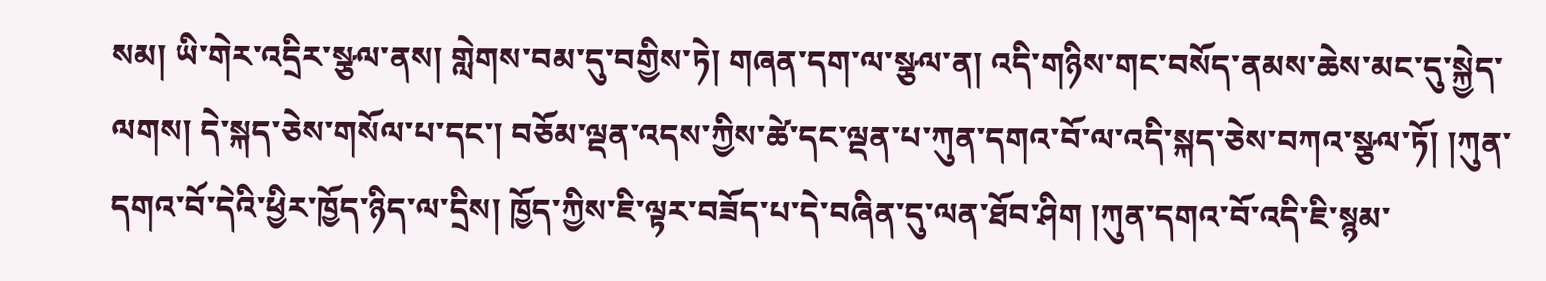སམ། ཡི་གེར་འདྲིར་སྩལ་ནས། གླེགས་བམ་དུ་བགྱིས་ཏེ། གཞན་དག་ལ་སྩལ་ན། འདི་གཉིས་གང་བསོད་ནམས་ཆེས་མང་དུ་སྐྱེད་ལགས། དེ་སྐད་ཅེས་གསོལ་པ་དང་། བཅོམ་ལྡན་འདས་ཀྱིས་ཚེ་དང་ལྡན་པ་ཀུན་དགའ་བོ་ལ་འདི་སྐད་ཅེས་བཀའ་སྩལ་ཏོ། །ཀུན་དགའ་བོ་དེའི་ཕྱིར་ཁྱོད་ཉིད་ལ་དྲིས། ཁྱོད་ཀྱིས་ཇི་ལྟར་བཟོད་པ་དེ་བཞིན་དུ་ལན་ཐོབ་ཤིག །ཀུན་དགའ་བོ་འདི་ཇི་སྙམ་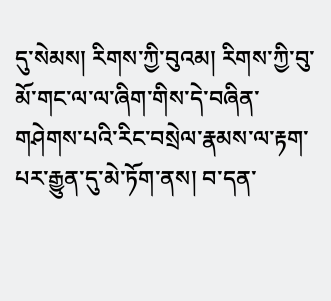དུ་སེམས། རིགས་ཀྱི་བུའམ། རིགས་ཀྱི་བུ་མོ་གང་ལ་ལ་ཞིག་གིས་དེ་བཞིན་གཤེགས་པའི་རིང་བསྲེལ་རྣམས་ལ་རྟག་པར་རྒྱུན་དུ་མེ་ཏོག་ནས། བ་དན་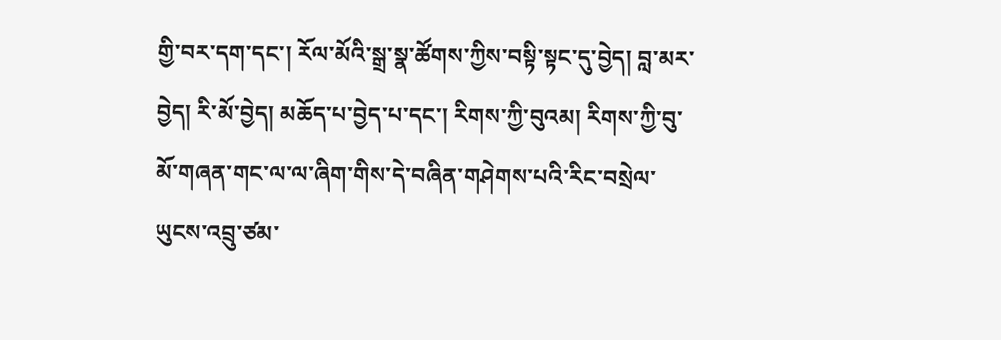གྱི་བར་དག་དང་། རོལ་མོའི་སྒྲ་སྣ་ཚོགས་ཀྱིས་བསྟི་སྟང་དུ་བྱེད། བླ་མར་བྱེད། རི་མོ་བྱེད། མཆོད་པ་བྱེད་པ་དང་། རིགས་ཀྱི་བུའམ། རིགས་ཀྱི་བུ་མོ་གཞན་གང་ལ་ལ་ཞིག་གིས་དེ་བཞིན་གཤེགས་པའི་རིང་བསྲེལ་ཡུངས་འབྲུ་ཙམ་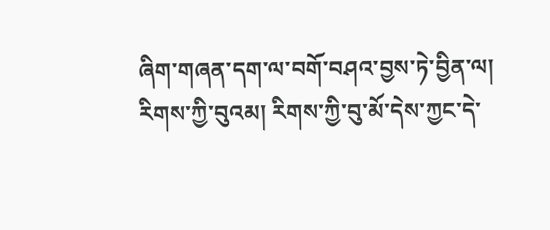ཞིག་གཞན་དག་ལ་བགོ་བཤའ་བྱས་ཏེ་བྱིན་ལ། རིགས་ཀྱི་བུའམ། རིགས་ཀྱི་བུ་མོ་དེས་ཀྱང་དེ་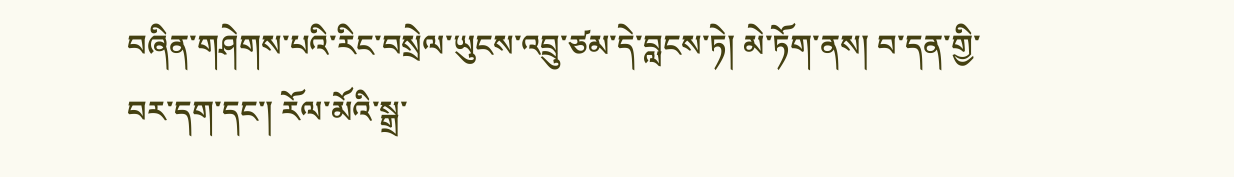བཞིན་གཤེགས་པའི་རིང་བསྲེལ་ཡུངས་འབྲུ་ཙམ་དེ་བླངས་ཏེ། མེ་ཏོག་ནས། བ་དན་གྱི་བར་དག་དང་། རོལ་མོའི་སྒྲ་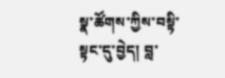སྣ་ཚོགས་ཀྱིས་བསྟི་སྟང་དུ་བྱེད། བླ་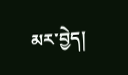མར་བྱེད།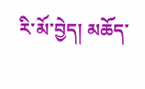རི་མོ་བྱེད། མཆོད་